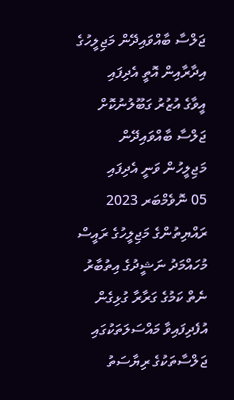ޖަލްސާ ބާއްވައިދޭން މަޖިލީހުގެ އިދާރާއިން އޮތީ އެދިފައި
އީވާގެ އުޒުރު ގަބޫލުނުކޮށް ޖަލްސާ ބާއްވައިދޭން މަޖިލީހުން ވަނީ އެދިފައި
05 ނޮވެމްބަރ 2023
ރައްޔިތުންގެ މަޖިލީހުގެ ރައީސް މުހައްމަދު ނަޝީދުގެ އިތުބާރު ނެތް ކަމުގެ ގަރާރާ ގުޅިގެން އުފެދިފައިވާ މައްސަލަތަކުގައި ޖަލްސާތަކުގެ ރިޔާސަތު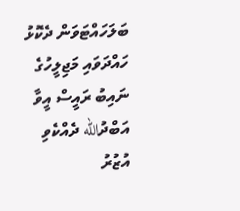ބަލަހައްޓަވަން ދެކޮޅު ހައްދަވައި މަޖިލީހުގެ ނައިބު ރައީސް އީވާ އަބްދުالله ދެއްކެވި އުޒުރު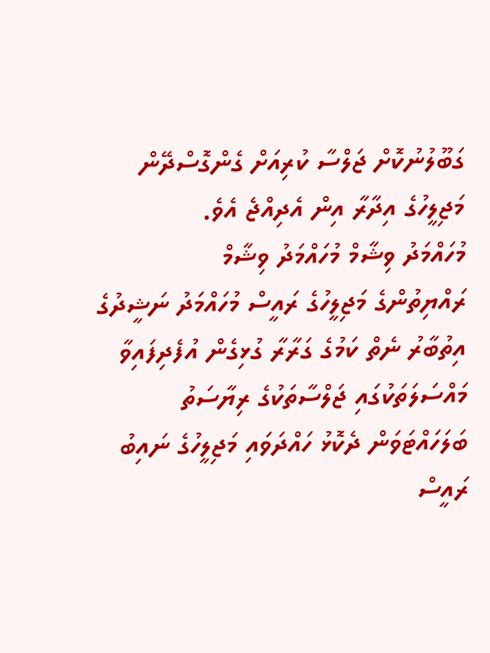ގަބޫލުނުކޮށް ޖަލްސާ ކުރިއަށް ގެންގޮސްދޭން މަޖިލީހުގެ އިދާރާ އިން އެދިއްޖެ އެވެ.
މުހައްމަދު ވިޝާމް މުހައްމަދު ވިޝާމް
ރައްޔިތުންގެ މަޖިލީހުގެ ރައީސް މުހައްމަދު ނަޝީދުގެ އިތުބާރު ނެތް ކަމުގެ ގަރާރާ ގުޅިގެން އުފެދިފައިވާ މައްސަލަތަކުގައި ޖަލްސާތަކުގެ ރިޔާސަތު ބަލަހައްޓަވަން ދެކޮޅު ހައްދަވައި މަޖިލީހުގެ ނައިބު ރައީސް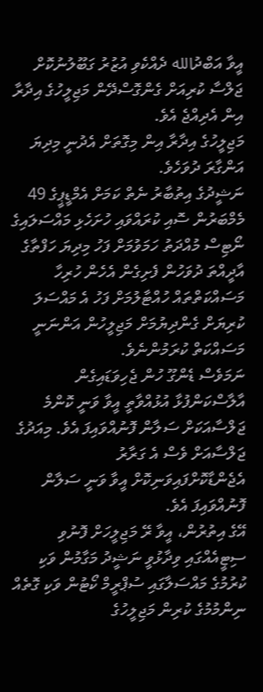އީވާ އަބްދުالله ދެއްކެވި އުޒުރު ގަބޫލުނުކޮށް ޖަލްސާ ކުރިއަށް ގެންގޮސްދޭން މަޖިލީހުގެ އިދާރާ އިން އެދިއްޖެ އެވެ.
މަޖިލީހުގެ އިދާރާ އިން މިގޮތަށް އެދުނީ މިދިޔަ އަންގާރަ ދުވަހެވެ.
ނަޝީދުގެ އިތުބާރު ނެތް ކަމަށް އެމްޑީޕީގެ 49 މެމްބަރުން ސޮއި ކުރައްވައި ހުށަހެޅި މައްސަލައިގެ ނޯޓިސް މުއްދަތު ހަމަވުމަށް ފަހު މިދިޔަ ހަފްތާގެ އާދީއްތަ ދުވަހުން ފެށިގެން އެހެން ހުރިހާ މަސައްކަތްތައް ހުއްޓާލުމަށް ފަހު އެ މައްސަލަ ކުރިޔަށް ގެންދިޔުމަށް މަޖިލީހުން އަންނަނީ މަސައްކަތް ކުރަމުންނެވެ.
ނަމަވެސް ޑެންގޫ ހުން ޖެހިވަޑައިގެން އާލާސްކަންފުޅާ އުޅުއްވާތީ އީވާ ވަނީ ކޮންމެ ޖަލްސާއަކަށް ސަލާން ފޮނުއްވައިފަ އެވެ. މިއަދުގެ ޖަލްސާއަށް ވެސް އެ ގަރާރު އެޖެންޑާކޮށްފައިވަނިކޮށް އީވާ ވަނީ ސަލާން ފޮނުއްވައިފަ އެވެ.
އޭގެ އިތުރުން، އީވާ ރޭ މަޖިލީހަށް ފޮނުވި ސިޓީއެއްގައި ވިދާޅުވީ ނަޝީދު މަގާމުން ވަކި ކުރުމުގެ މައްސަލާގައި ސުޕްރީމް ކޯޓުން ވަކި ގޮތެއް ނިންމުމުގެ ކުރިން މަޖިލީހުގެ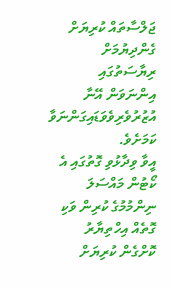ޖަލްސާތައް ކުރިޔަށް ގެންދިޔުމަށް ރިޔާސަތުގައި އިންނަވަން އޭނާ އުޒުރުވެރިވެވަޑައިގަންނަވާ ކަމަށެވެ.
އީވާ ވިދާޅުވި ގޮތުގައި އެ ކޯޓުން މައްސަލަ ނިންމުމުގެ ކުރިން ވަކި ގޮތެއް އިހްތިޔާރު ކޮށްގެން ކުރިޔަށް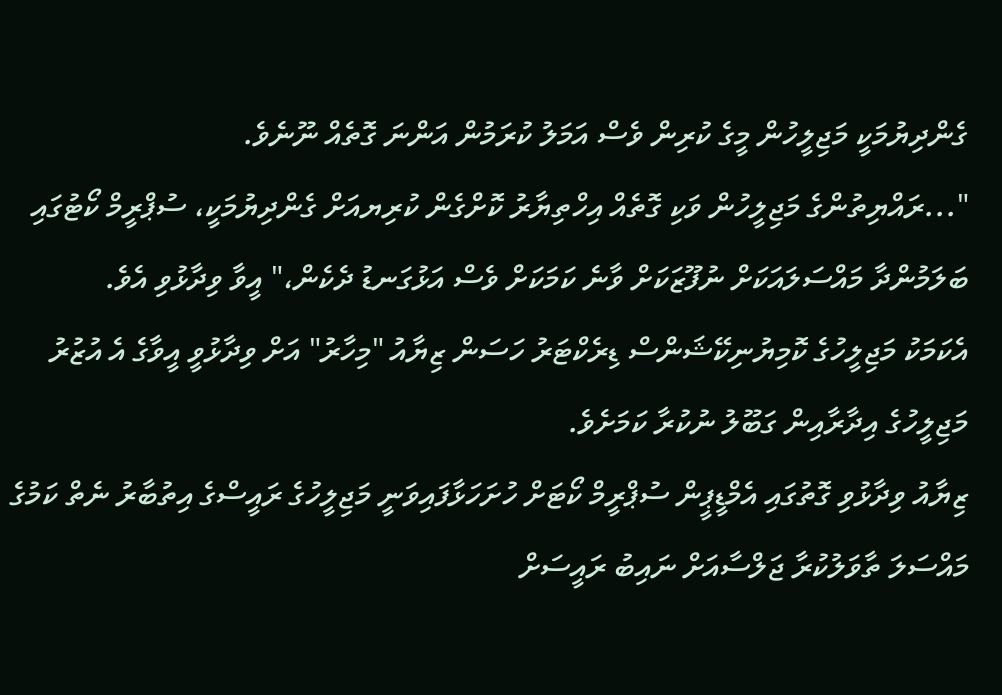ގެންދިޔުމަކީ މަޖިލީހުން މީގެ ކުރިން ވެސް އަމަލު ކުރަމުން އަންނަ ގޮތެއް ނޫނެވެ.
"...ރައްޔިތުންގެ މަޖިލީހުން ވަކި ގޮތެއް އިހްތިޔާރު ކޮށްގެން ކުރިޔއަށް ގެންދިޔުމަކީ، ސުޕްރީމް ކޯޓުގައި ބަލަމުންދާ މައްސަލައަކަށް ނުފޫޒަކަށް ވާނެ ކަމަކަށް ވެސް އަޅުގަނޑު ދެކެން،" އީވާ ވިދާޅުވި އެވެ.
އެކަމަކު މަޖިލީހުގެ ކޮމިޔުނިކޭޝަންސް ޑިރެކްޓަރު ހަސަން ޒިޔާއު "މިހާރު" އަށް ވިދާޅުވީ އީވާގެ އެ އުޒުރު މަޖިލީހުގެ އިދާރާއިން ގަބޫލު ނުކުރާ ކަމަށެވެ.
ޒިޔާއު ވިދާޅުވި ގޮތުގައި އެމްޑީޕީން ސުޕްރީމް ކޯޓަށް ހުށަހަޅާފައިވަނީ މަޖިލީހުގެ ރައީސްގެ އިތުބާރު ނެތް ކަމުގެ މައްސަލަ ތާވަލުކުރާ ޖަލްސާއަށް ނައިބު ރައީސަށް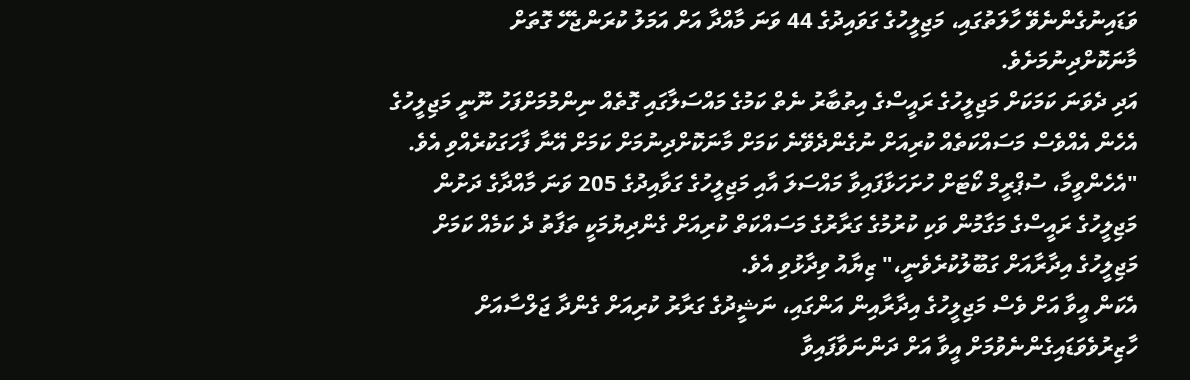ވަޑައިނުގެންނެވޭ ހާލަތުގައި، މަޖިލީހުގެ ގަވައިދުގެ 44 ވަނަ މާއްދާ އަށް އަމަލު ކުރަންޖެހޭ ގޮތަށް މާނަކޮށްދިނުމަށެވެ.
އަދި ދެވަނަ ކަމަކަށް މަޖިލީހުގެ ރައީސްގެ އިތުބާރު ނެތް ކަމުގެ މައްސަލާގައި ގޮތެއް ނިންމުމަށްފަހު ނޫނީ މަޖިލީހުގެ އެހެން އެއްވެސް މަސައްކަތެއް ކުރިއަށް ނުގެންދެވޭނެ ކަމަށް މާނަކޮށްދިނުމަށް ކަމަށް އޭނާ ފާހަގަކުރެއްވި އެވެ.
"އެހެންވީމާ، ސުޕްރީމް ކޯޓަށް ހުށަހަޅާފައިވާ މައްސަލަ އާއި މަޖިލީހުގެ ގަވާއިދުގެ 205 ވަނަ މާއްދާގެ ދަށުން މަޖިލީހުގެ ރައީސްގެ މަގާމުން ވަކި ކުރުމުގެ ގަރާރުގެ މަސައްކަތް ކުރިއަށް ގެންދިޔުމަކީ ތަފާތު ދެ ކަމެއް ކަމަށް މަޖިލީހުގެ އިދާރާއަށް ގަބޫލުކުރެވެނީ،" ޒިޔާއު ވިދާޅުވި އެވެ.
އެކަން އީވާ އަށް ވެސް މަޖިލީހުގެ އިދާރާއިން އަންގައި، ނަޝީދުގެ ގަރާރު ކުރިއަށް ގެންދާ ޖަލްސާއަށް ހާޒިރުވެވަޑައިގެންނެވުމަށް އީވާ އަށް ދަންނަވާފައިވާ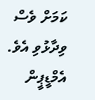ކަމަށް ވެސް ވިދާޅުވި އެވެ.
އެމްޑީޕީން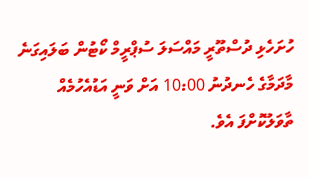ހުށަހެޅި ދުސްތޫރީ މައްސަލަ ސުޕްރީމް ކޯޓުން ބަލައިގަނެ މާދަމާގެ ހެނދުނު 10:00 އަށް ވަނީ އަޑުއެހުމެއް ތާވަލުކޮށްފަ އެވެ.